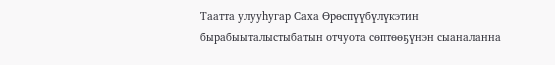Таатта улууһугар Саха Өрөспүүбүлүкэтин бырабыыталыстыбатын отчуота сөптөөҕүнэн сыаналанна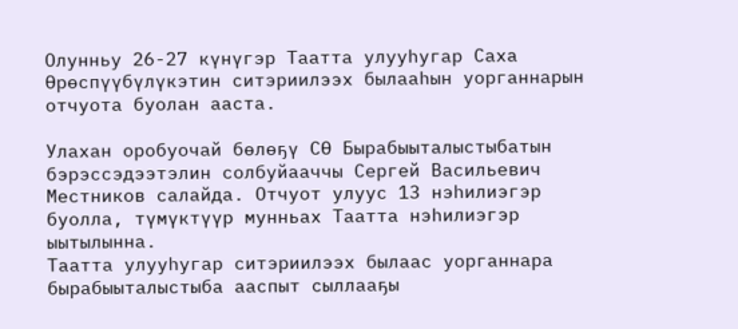Олунньу 26-27 күнүгэр Таатта улууһугар Саха Өрөспүүбүлүкэтин ситэриилээх былааһын уорганнарын отчуота буолан ааста.

Улахан оробуочай бөлөҕү СӨ Бырабыыталыстыбатын бэрэссэдээтэлин солбуйааччы Сергей Васильевич Местников салайда. Отчуот улуус 13 нэһилиэгэр буолла, түмүктүүр мунньах Таатта нэһилиэгэр ыытылынна.
Таатта улууһугар ситэриилээх былаас уорганнара бырабыыталыстыба ааспыт сыллааҕы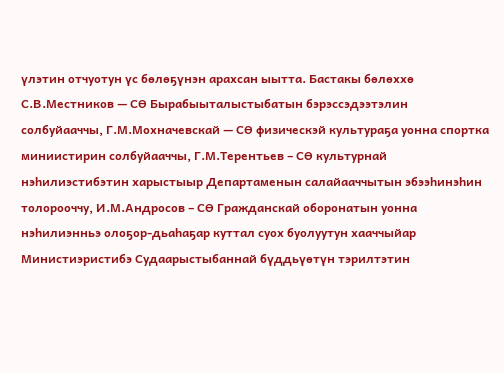үлэтин отчуотун үс бөлөҕүнэн арахсан ыытта. Бастакы бөлөххө С.В.Местников — СӨ Бырабыыталыстыбатын бэрэссэдээтэлин солбуйааччы, Г.М.Мохначевскай — СӨ физическэй культураҕа уонна спортка миниистирин солбуйааччы, Г.М.Терентьев – СӨ культурнай нэһилиэстибэтин харыстыыр Департаменын салайааччытын эбээһинэһин толорооччу, И.М.Андросов – СӨ Гражданскай оборонатын уонна нэһилиэнньэ олоҕор-дьаһаҕар куттал суох буолуутун хааччыйар Министиэристибэ Судаарыстыбаннай бүддьүөтүн тэрилтэтин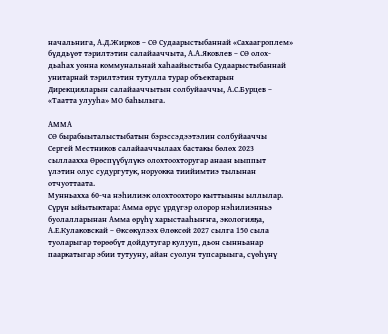начальнига, А.Д.Жирков – СӨ Судаарыстыбаннай «Сахаагроплем» бүддьүөт тэрилтэтин салайааччыта, А.А.Яковлев – СӨ олох-дьаһах уонна коммунальнай хаһаайыстыба Судаарыстыбаннай унитарнай тэрилтэтин тутулла турар объектарын Дирекцияларын салайааччытын солбуйааччы, А.С.Бурцев – «Таатта улууһа» МО баһылыга.

АММА
СӨ бырабыыталыстыбатын бэрэссэдээтэлин солбуйааччы Сергей Местников салайааччылаах бастакы бөлөх 2023 сыллаахха Өрөспүүбүлүкэ олохтоохторугар анаан ыыппыт үлэтин олус судургутук, норуокка тиийимтиэ тылынан отчуоттаата.
Мунньахха 60-ча нэһилиэк олохтоохторо кыттыыны ыллылар. Сүрүн ыйытыктара: Амма өрүс үрдүгэр олорор нэһилиэнньэ буолалларынан Амма өрүһү харыстааһыҥҥа, экологияҕа, А.Е.Кулаковскай – Өксөкүлээх Өлөксөй 2027 сылга 150 сыла туоларыгар төрөөбүт дойдутугар кулууп, дьон сынньанар пааркатыгар эбии тутууну, айан суолун тупсарыыга, сүөһүнү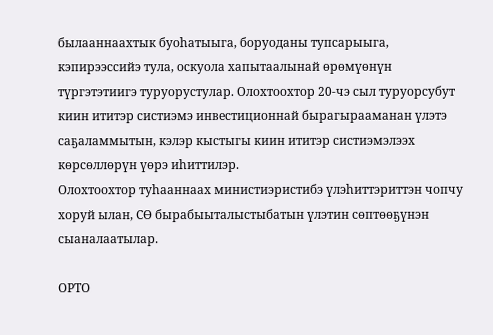былааннаахтык буоһатыыга, боруоданы тупсарыыга, кэпирээссийэ тула, оскуола хапытаалынай өрөмүөнүн түргэтэтиигэ туруорустулар. Олохтоохтор 20-чэ сыл туруорсубут киин ититэр систиэмэ инвестиционнай бырагырааманан үлэтэ саҕаламмытын, кэлэр кыстыгы киин ититэр систиэмэлээх көрсөллөрүн үөрэ иһиттилэр.
Олохтоохтор туһааннаах министиэристибэ үлэһиттэриттэн чопчу хоруй ылан, СӨ бырабыыталыстыбатын үлэтин сөптөөҕүнэн сыаналаатылар.

ОРТО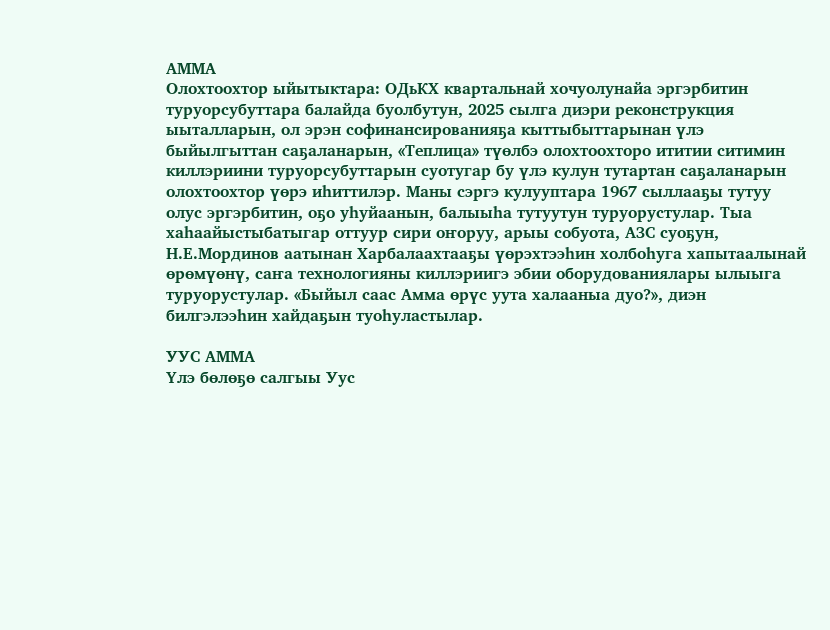АММА
Олохтоохтор ыйытыктара: ОДьКХ квартальнай хочуолунайа эргэрбитин туруорсубуттара балайда буолбутун, 2025 сылга диэри реконструкция ыыталларын, ол эрэн софинансированияҕа кыттыбыттарынан үлэ быйылгыттан саҕаланарын, «Теплица» түөлбэ олохтоохторо ититии ситимин киллэриини туруорсубуттарын суотугар бу үлэ кулун тутартан саҕаланарын олохтоохтор үөрэ иһиттилэр. Маны сэргэ кулууптара 1967 сыллааҕы тутуу олус эргэрбитин, оҕо уһуйаанын, балыыһа тутуутун туруорустулар. Тыа хаһаайыстыбатыгар оттуур сири оҥоруу, арыы собуота, АЗС суоҕун, Н.Е.Мординов аатынан Харбалаахтааҕы үөрэхтээһин холбоһуга хапытаалынай өрөмүөнү, саҥа технологияны киллэриигэ эбии оборудованиялары ылыыга туруорустулар. «Быйыл саас Амма өрүс уута халааныа дуо?», диэн билгэлээһин хайдаҕын туоһуластылар.

УУС АММА
Үлэ бөлөҕө салгыы Уус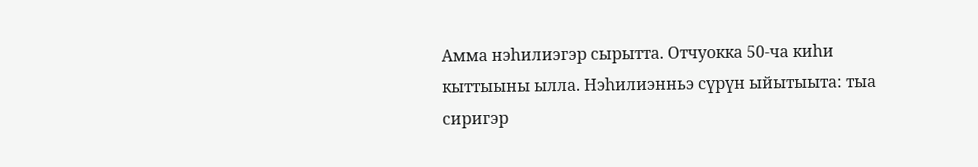Амма нэһилиэгэр сырытта. Отчуокка 50-ча киһи кыттыыны ылла. Нэһилиэнньэ сүрүн ыйытыыта: тыа сиригэр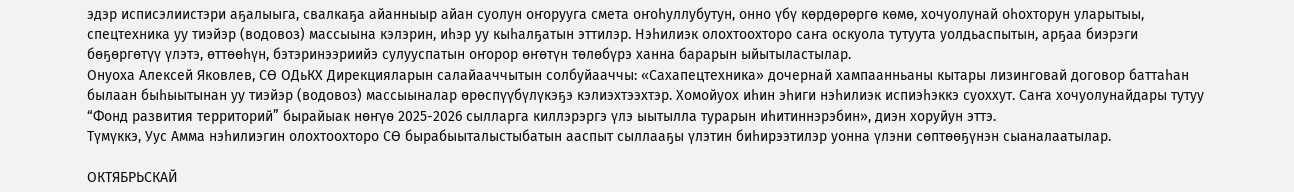эдэр исписэлиистэри аҕалыыга, свалкаҕа айанныыр айан суолун оҥорууга смета оҥоһуллубутун, онно үбү көрдөрөргө көмө, хочуолунай оһохторун уларытыы, спецтехника уу тиэйэр (водовоз) массыына кэлэрин, иһэр уу кыһалҕатын эттилэр. Нэһилиэк олохтоохторо саҥа оскуола тутуута уолдьаспытын, арҕаа биэрэги бөҕөргөтүү үлэтэ, өттөөһүн, бэтэринээриийэ сулууспатын оҥорор өҥөтүн төлөбүрэ ханна барарын ыйытыластылар.
Онуоха Алексей Яковлев, СӨ ОДьКХ Дирекцияларын салайааччытын солбуйааччы: «Сахапецтехника» дочернай хампаанньаны кытары лизинговай договор баттаһан былаан быһыытынан уу тиэйэр (водовоз) массыыналар өрөспүүбүлүкэҕэ кэлиэхтээхтэр. Хомойуох иһин эһиги нэһилиэк испиэһэккэ суоххут. Саҥа хочуолунайдары тутуу “Фонд развития территорий” бырайыак нөҥүө 2025-2026 сылларга киллэрэргэ үлэ ыытылла турарын иһитиннэрэбин», диэн хоруйун эттэ.
Түмүккэ, Уус Амма нэһилиэгин олохтоохторо СӨ бырабыыталыстыбатын ааспыт сыллааҕы үлэтин биһирээтилэр уонна үлэни сөптөөҕүнэн сыаналаатылар.

ОКТЯБРЬСКАЙ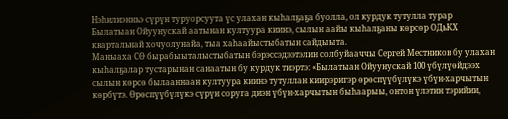Нэһилиэнньэ сүрүн туруорсуута үс улахан кыһалҕаҕа буолла, ол курдук тутулла турар Былатыан Ойуунускай аатынан култуура киинэ, сылын аайы кыһалҕаны көрсөр ОДьКХ квартальнай хочуолунайа, тыа хаһаайыстыбатын сайдыыта.
Маныаха СӨ бырабыыталыстыбатын бэрэссэдээтэлин солбуйааччы Сергей Местников бу улахан кыһалҕалар тустарынан санаатын бу курдук тиэртэ: «Былатыан Ойуунускай 100 үбүлүөйдээх сылын көрсө былааннаан култуура киинэ тутуллан киирэригэр өрөспүүбүлүкэ үбүн-харчытын көрбүтэ. Өрөспүүбүлүкэ сүрүн соруга диэн үбүн-харчытын быһаарыы, онтон үлэтин тэрийии,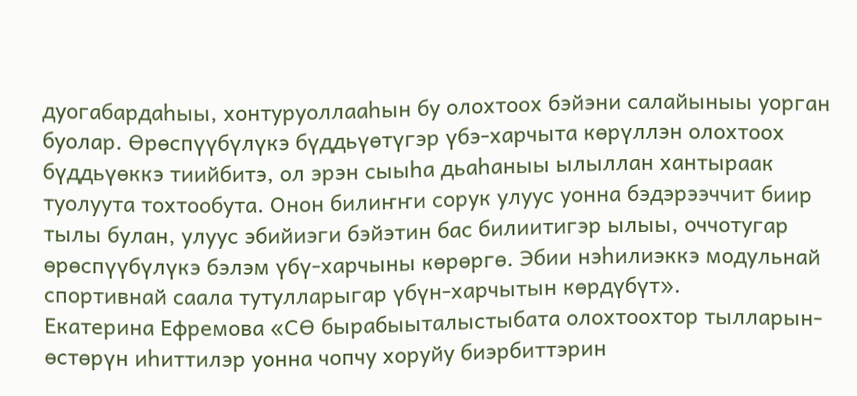дуогабардаһыы, хонтуруоллааһын бу олохтоох бэйэни салайыныы уорган буолар. Өрөспүүбүлүкэ бүддьүөтүгэр үбэ-харчыта көрүллэн олохтоох бүддьүөккэ тиийбитэ, ол эрэн сыыһа дьаһаныы ылыллан хантыраак туолуута тохтообута. Онон билиҥҥи сорук улуус уонна бэдэрээччит биир тылы булан, улуус эбийиэги бэйэтин бас билиитигэр ылыы, оччотугар өрөспүүбүлүкэ бэлэм үбү-харчыны көрөргө. Эбии нэһилиэккэ модульнай спортивнай саала тутулларыгар үбүн-харчытын көрдүбүт».
Екатерина Ефремова «СӨ бырабыыталыстыбата олохтоохтор тылларын-өстөрүн иһиттилэр уонна чопчу хоруйу биэрбиттэрин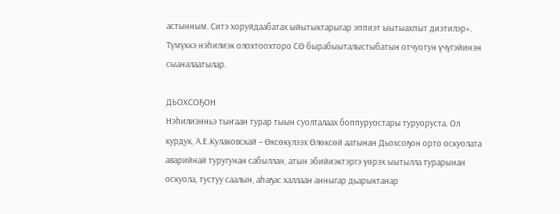астынным. Ситэ хоруйдаабатах ыйытыктарыгар эппиэт ыытыахпыт диэтилэр».
Түмүккэ нэһилиэк олохтоохторо СӨ бырабыыталыстыбатын отчуотун үчүгэйинэн сыаналаатылар.

ДЬОХСОҔОН
Нэһилиэнньэ тыҥаан турар тыын суолталаах боппуруостары туруоруста. Ол курдук, А.Е.Кулаковскай – Өксөкүлээх Өлөксөй аатынан Дьохсоҕон орто оскуолата аварийнай туругунан сабыллан, атын эбийиэктэргэ үөрэх ыытылла турарынан оскуола, тустуу саалын, аһаҕас халлаан анныгар дьарыктанар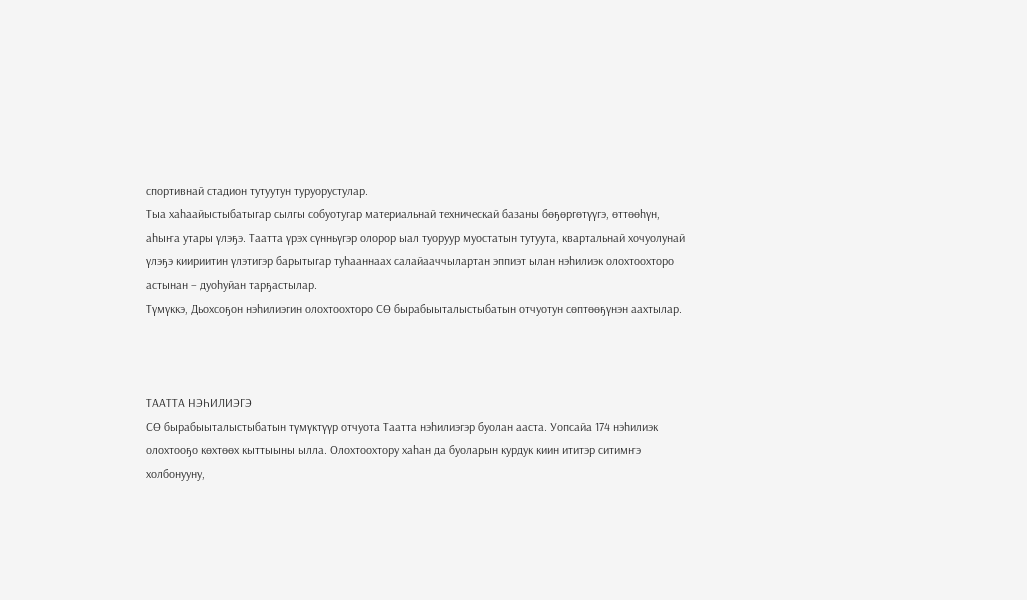спортивнай стадион тутуутун туруорустулар.
Тыа хаһаайыстыбатыгар сылгы собуотугар материальнай техническай базаны бөҕөргөтүүгэ, өттөөһүн, аһыҥа утары үлэҕэ. Таатта үрэх сүнньүгэр олорор ыал туоруур муостатын тутуута, квартальнай хочуолунай үлэҕэ киириитин үлэтигэр барытыгар туһааннаах салайааччылартан эппиэт ылан нэһилиэк олохтоохторо астынан – дуоһуйан тарҕастылар.
Түмүккэ, Дьохсоҕон нэһилиэгин олохтоохторо СӨ бырабыыталыстыбатын отчуотун сөптөөҕүнэн аахтылар.



ТААТТА НЭҺИЛИЭГЭ
СӨ бырабыыталыстыбатын түмүктүүр отчуота Таатта нэһилиэгэр буолан ааста. Уопсайа 174 нэһилиэк олохтооҕо көхтөөх кыттыыны ылла. Олохтоохтору хаһан да буоларын курдук киин ититэр ситимҥэ холбонууну,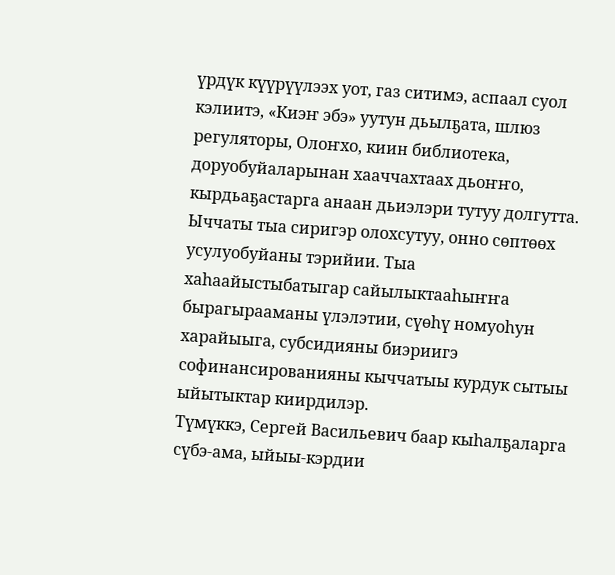үрдүк күүрүүлээх уот, газ ситимэ, аспаал суол кэлиитэ, «Киэҥ эбэ» уутун дьылҕата, шлюз регуляторы, Олоҥхо, киин библиотека, доруобуйаларынан хааччахтаах дьоҥҥо, кырдьаҕастарга анаан дьиэлэри тутуу долгутта. Ыччаты тыа сиригэр олохсутуу, онно сөптөөх усулуобуйаны тэрийии. Тыа хаһаайыстыбатыгар сайылыктааһыҥҥа бырагырааманы үлэлэтии, сүөһү номуоһун харайыыга, субсидияны биэриигэ софинансированияны кыччатыы курдук сытыы ыйытыктар киирдилэр.
Түмүккэ, Сергей Васильевич баар кыһалҕаларга сүбэ-ама, ыйыы-кэрдии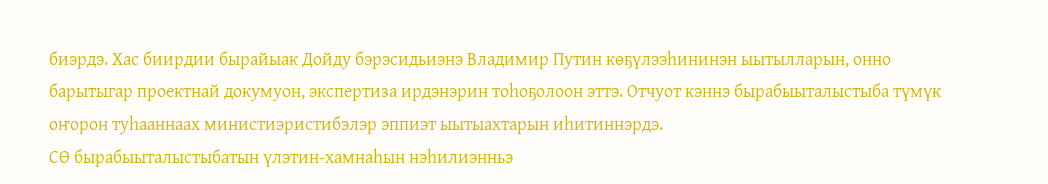биэрдэ. Хас биирдии бырайыак Дойду бэрэсидьиэнэ Владимир Путин көҕүлээһининэн ыытылларын, онно барытыгар проектнай докумуон, экспертиза ирдэнэрин тоһоҕолоон эттэ. Отчуот кэннэ бырабыыталыстыба түмүк оҥорон туһааннаах министиэристибэлэр эппиэт ыытыахтарын иһитиннэрдэ.
СӨ бырабыыталыстыбатын үлэтин-хамнаһын нэһилиэнньэ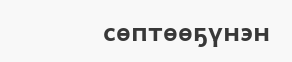сөптөөҕүнэн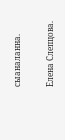сыаналанна.

Елена Слепцова.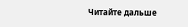Читайте дальше